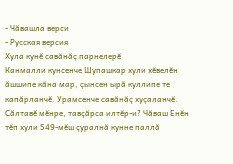- Чăвашла верси
- Русская версия
Хула кунĕ савăнăç парнелерĕ
Канмалли кунсенче Шупашкар хули хĕвелĕн ăшшипе кăна мар, çынсен ырă куллипе те капăрланчĕ. Урамсенче савăнăç хуçаланчĕ. Сăлтавĕ мĕнре, тавçăрса илтĕр-и? Чăваш Енĕн тĕп хули 549-мĕш çуралнă кунне паллă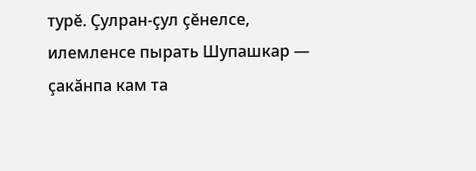турĕ. Çулран-çул çĕнелсе, илемленсе пырать Шупашкар — çакăнпа кам та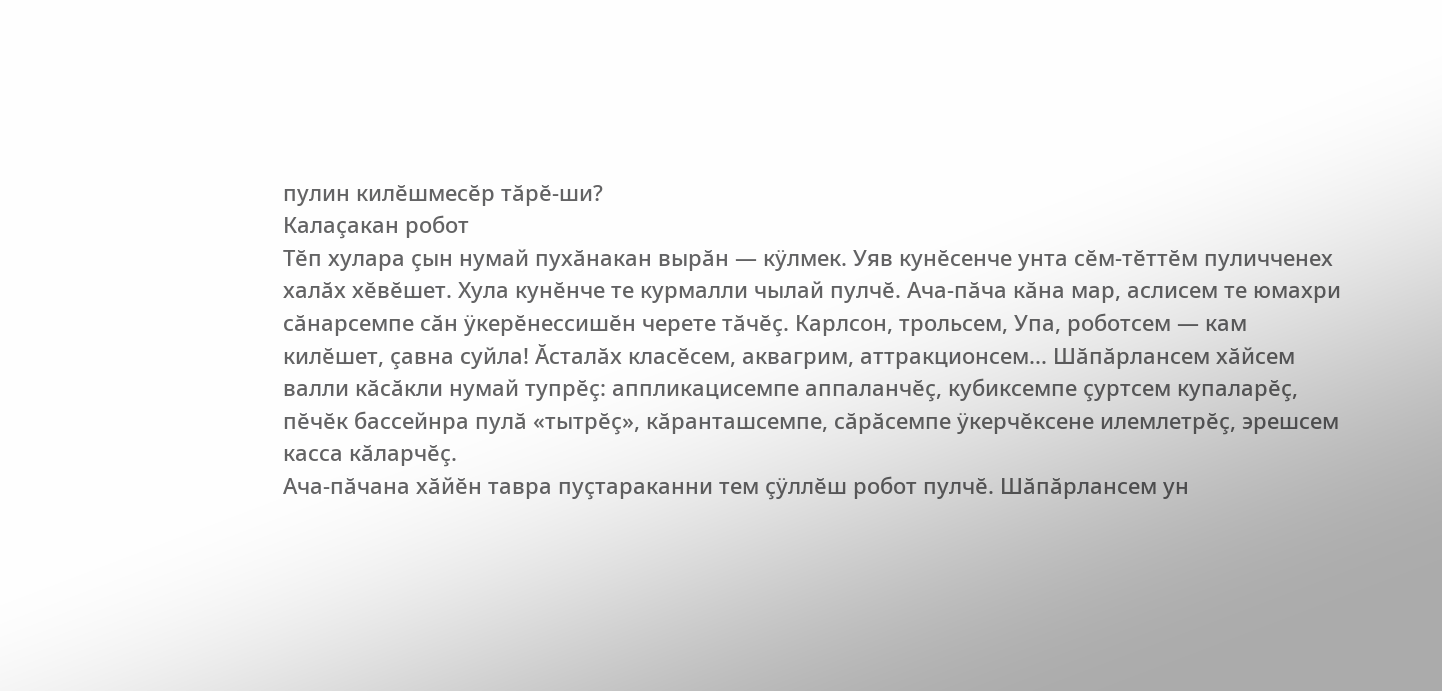пулин килĕшмесĕр тăрĕ-ши?
Калаçакан робот
Тĕп хулара çын нумай пухăнакан вырăн — кÿлмек. Уяв кунĕсенче унта сĕм-тĕттĕм пуличченех халăх хĕвĕшет. Хула кунĕнче те курмалли чылай пулчĕ. Ача-пăча кăна мар, аслисем те юмахри сăнарсемпе сăн ÿкерĕнессишĕн черете тăчĕç. Карлсон, трольсем, Упа, роботсем — кам килĕшет, çавна суйла! Ăсталăх класĕсем, аквагрим, аттракционсем... Шăпăрлансем хăйсем валли кăсăкли нумай тупрĕç: аппликацисемпе аппаланчĕç, кубиксемпе çуртсем купаларĕç, пĕчĕк бассейнра пулă «тытрĕç», кăранташсемпе, сăрăсемпе ÿкерчĕксене илемлетрĕç, эрешсем касса кăларчĕç.
Ача-пăчана хăйĕн тавра пуçтараканни тем çÿллĕш робот пулчĕ. Шăпăрлансем ун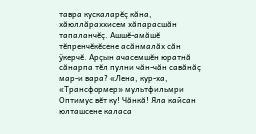тавра кускаларĕç кăна, хăюллăраххисем хăпарасшăн тапаланчĕç. Ашшĕ-амăшĕ тĕпренчĕкĕсене асăнмалăх сăн ÿкерчĕ. Арçын ачасемшĕн юратнă сăнарпа тĕл пулни чăн-чăн савăнăç мар-и вара? «Лена, кур-ха, «Трансформер» мультфильмри Оптимус вĕт ку! Чăнкă! Яла кайсан юлташсене каласа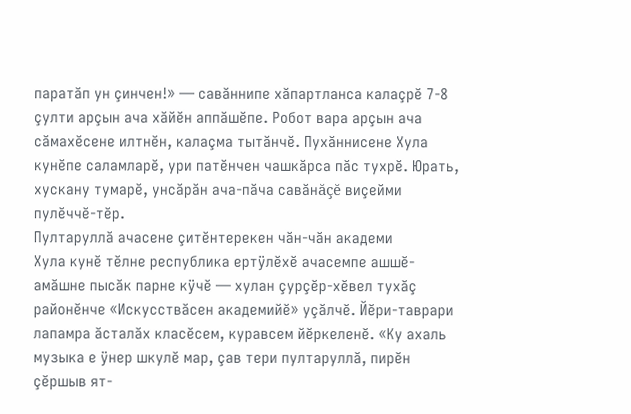паратăп ун çинчен!» — савăннипе хăпартланса калаçрĕ 7-8 çулти арçын ача хăйĕн аппăшĕпе. Робот вара арçын ача сăмахĕсене илтнĕн, калаçма тытăнчĕ. Пухăннисене Хула кунĕпе саламларĕ, ури патĕнчен чашкăрса пăс тухрĕ. Юрать, хускану тумарĕ, унсăрăн ача-пăча савăнăçĕ виçейми пулĕччĕ-тĕр.
Пултаруллă ачасене çитĕнтерекен чăн-чăн академи
Хула кунĕ тĕлне республика ертÿлĕхĕ ачасемпе ашшĕ-амăшне пысăк парне кÿчĕ — хулан çурçĕр-хĕвел тухăç районĕнче «Искусствăсен академийĕ» уçăлчĕ. Йĕри-таврари лапамра ăсталăх класĕсем, куравсем йĕркеленĕ. «Ку ахаль музыка е ÿнер шкулĕ мар, çав тери пултаруллă, пирĕн çĕршыв ят-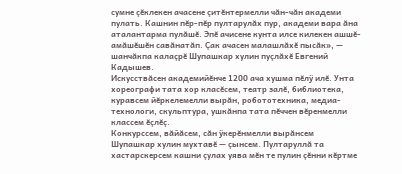сумне çĕклекен ачасене çитĕнтермелли чăн-чăн академи пулать. Кашнин пĕр-пĕр пултарулăх пур, академи вара ăна аталантарма пулăшĕ. Эпĕ ачисене кунта илсе килекен ашшĕ-амăшĕшĕн савăнатăп. Çак ачасен малашлăхĕ пысăк», — шанчăкпа калаçрĕ Шупашкар хулин пуçлăхĕ Евгений Кадышев.
Искусствăсен академийĕнче 1200 ача хушма пĕлÿ илĕ. Унта хореографи тата хор класĕсем, театр залĕ, библиотека, куравсем йĕркелемелли вырăн, робототехника, медиа-технологи, скульптура, ушкăнпа тата пĕччен вĕренмелли классем ĕçлĕç.
Конкурссем, вăйăсем, сăн ÿкерĕнмелли вырăнсем
Шупашкар хулин мухтавĕ — çынсем. Пултаруллă та хастарскерсем кашни çулах уява мĕн те пулин çĕнни кĕртме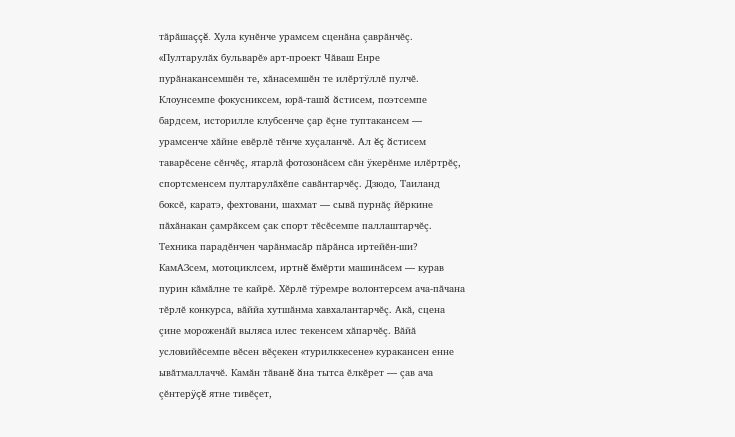тăрăшаççĕ. Хула кунĕнче урамсем сценăна çаврăнчĕç. «Пултарулăх бульварĕ» арт-проект Чăваш Енре пурăнакансемшĕн те, хăнасемшĕн те илĕртÿллĕ пулчĕ. Клоунсемпе фокусниксем, юрă-ташă ăстисем, поэтсемпе бардсем, историлле клубсенче çар ĕçне туптакансем — урамсенче хăйне евĕрлĕ тĕнче хуçаланчĕ. Ал ĕç ăстисем таварĕсене сĕнчĕç, ятарлă фотозонăсем сăн ÿкерĕнме илĕртрĕç, спортсменсем пултарулăхĕпе савăнтарчĕç. Дзюдо, Таиланд боксĕ, каратэ, фехтовани, шахмат — сывă пурнăç йĕркине пăхăнакан çамрăксем çак спорт тĕсĕсемпе паллаштарчĕç.
Техника парадĕнчен чарăнмасăр пăрăнса иртейĕн-ши? КамАЗсем, мотоциклсем, иртнĕ ĕмĕрти машинăсем — курав пурин кăмăлне те кайрĕ. Хĕрлĕ тÿремре волонтерсем ача-пăчана тĕрлĕ конкурса, вăййа хутшăнма хавхалантарчĕç. Акă, сцена çине мороженăй выляса илес текенсем хăпарчĕç. Вăйă условийĕсемпе вĕсен вĕçекен «турилккесене» куракансен енне ывăтмаллаччĕ. Камăн тăванĕ ăна тытса ĕлкĕрет — çав ача çĕнтерÿçĕ ятне тивĕçет,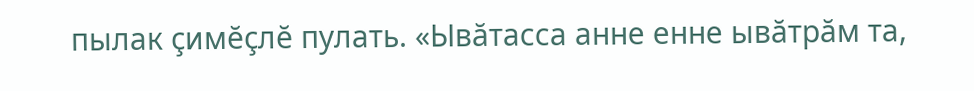пылак çимĕçлĕ пулать. «Ывăтасса анне енне ывăтрăм та,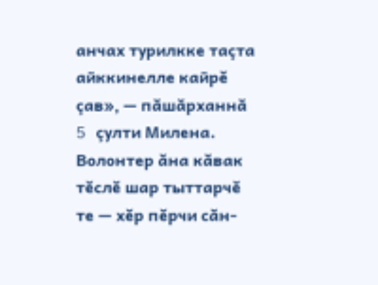анчах турилкке таçта айккинелле кайрĕ çав», — пăшăрханнă 5 çулти Милена. Волонтер ăна кăвак тĕслĕ шар тыттарчĕ те — хĕр пĕрчи сăн-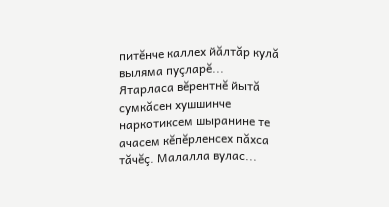питĕнче каллех йăлтăр кулă выляма пуçларĕ...
Ятарласа вĕрентнĕ йытă сумкăсен хушшинче наркотиксем шыранине те ачасем кĕпĕрленсех пăхса тăчĕç. Малалла вулас...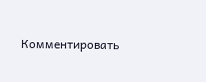Комментировать